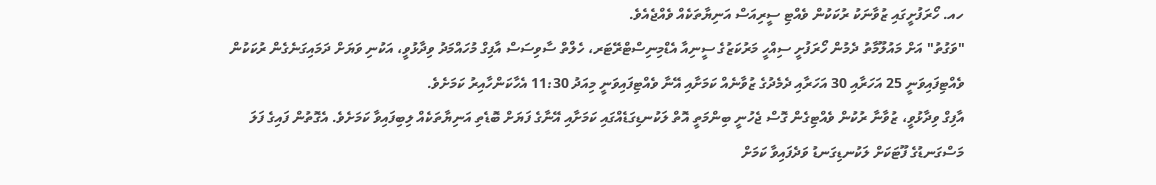ހއ. ހޯރަފުށީގައި ޒުވާނަކު ރުކަކުން ވެއްޓި ސީރިއަސް އަނިޔާތަކެއް ވެއްޖެއެވެ.
"ވަގުތު" އަށް މައުލޫމާތު ދެމުން ހޯރަފުށީ ސިއްހީ މަރުކަޒުގެ ސީނިއާ އެޑްމިނިސްޓްރޭޓަރ، ހެލްތް ސާވިސަސް އާފިގް މުހައްމަދު ވިދާޅުވީ، އަކުނި ވަޔަށް ދަމައިގަނެގެން ރުކަކުން ވެއްޓިފައިވަނީ 25 އަހަރާއި 30 އަހަރާއި ދެމެދުގެ ޒުވާނެއް ކަމަށާއި އޭނާ ވެއްޓިފައިވަނީ މިއަދު 11:30 އެހާކަންހާއިރު ކަމަށެވެ.
އާފިގް ވިދާޅުވީ، ޒުވާނާ ރުކުން ވެއްޓިގެން ގޮސް ޖެހުނީ ބިންމަތީ އޮތް ލަކުނޑިގަޑެއްގައި ކަމަށާއި އޭނާގެ ފަޔަށް ބޮޑެތި އަނިޔާތަކެއް ލިބިފައިވާ ކަމަށެވެ. އެގޮތުން ފައިގެ ފަލަ މަސްގަނޑުގެ ފޫޓަކަށް ލަކުނޑިގަނޑު ވަދެފައިވާ ކަމަށް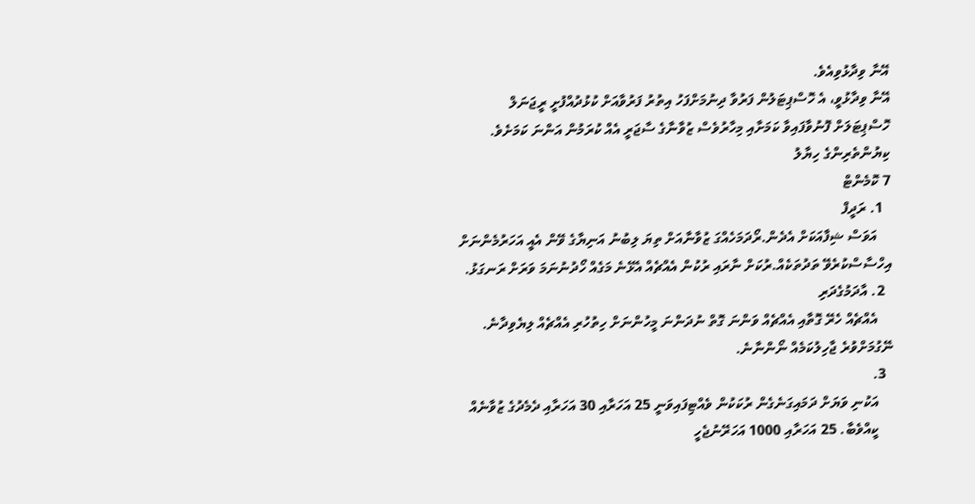އޭނާ ވިދާޅުވިއެވެ.
އޭނާ ވިދާޅުވީ، އެ ހޮސްޕިޓަލުން ފަރުވާ ދިނުމަށްފަހު އިތުރު ފަރުވާއަށް ކުޅުދުއްފުށީ ރީޖަނަލް ހޮސްޕިޓަލަށް ފޮނުވާފައިވާ ކަމަށާއި މިހާރުވެސް ޒުވާނާގެ ސާޖަރީ އެއް ކުރަމުން އަންނަ ކަމަށެވެ.
ކިޔުންތެރިންގެ ހިޔާލު
7 ކޮމެންޓް
  1. ރަދީފް
    އަވަސް ޝިފާއަކަށް އެދެން.ރޯދަމަހެއްގަ ޒުވާނާއަށް ތިޔަ ލިބުނު އަނިޔާގެ ވޭން އެއީ އަހަރުމެންނަށް އިހްސާސްކުރެވޭ ތަދުތަކެއް.ރުކަށް ނާރައި ރުކުން އެއްޗެއް އެޅޭނެ މަގެއް ހޯދުނުނަމަ ވަރަށް ރަނގަޅު.
  2. އާދަމުގެދަރި
    އެއްޗެއް ހެރޭ ގޮތާއި އެއްޗެއް ވަންނަ ގޮތް ނުދަންނަ މީހުންނަށް ހިތުހުރި އެއްޗެއް ލިޔެވިދާނެ. ނޭގުމަށްވުރެ ޖާހިލުކަމެއް ނޯންނާނެ.
  3.
    އަކުނި ވަޔަށް ދަމައިގަނެގެން ރުކަކުން ވެއްޓިފައިވަނީ 25 އަހަރާއި 30 އަހަރާއި ދެމެދުގެ ޒުވާނެއް
    ކީއްވެބާ. 25 އަހަރާއި 1000 އަހަރޭނުޖެހީ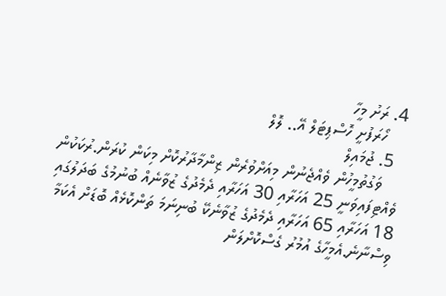4. ރަށު މީހާ
    ހޯރަފުށީ ހޮސްޕިޓަލް އޭ.. ލޮލް
  5. ޖުމައިލް
    ވަގުތުމީހުން ވެއްޖެނުން މިއަށްވުރެން ޒިންމާދާރުކޮށް މިކަން ކުރަން.ރުކަކުން ވެއްޓިފައިވަނީ 25 އަހަރާއި 30 އަހަރާއި ދެމެދުގެ ޒުވާނެއް ބުނުމުގެ ބަދަލުގައި 18 އަހަރާއި 65 އަހަރާއި ދެމެދުގެ ޒުވާނެކޭ ބުނިނަމަ ތަންކޮޅެއް ބޮޑަށް އެކަމާ ވިސްނާނެ.އެމީހާގެ އުމުރު ގެސްކޮށްލަން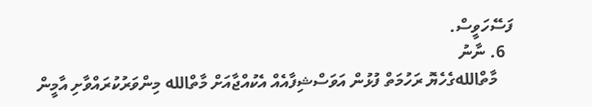ފަސޭހަވީސް.
  6. ނާނު
    މާތްاللهގެހެޔޮ ރަހުމަތް ފުޅުން އަވަސްޝިފާއެއް އެކުއްޖާއަށް މާތްالله މިންވަރުކުރައްވާށި އާމީން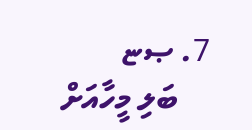7. ޞޏ
    ބަލި މީހާއަށް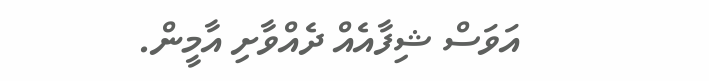އަވަސް ޝިފާއެއް ދެއްވާށި އާމީން.